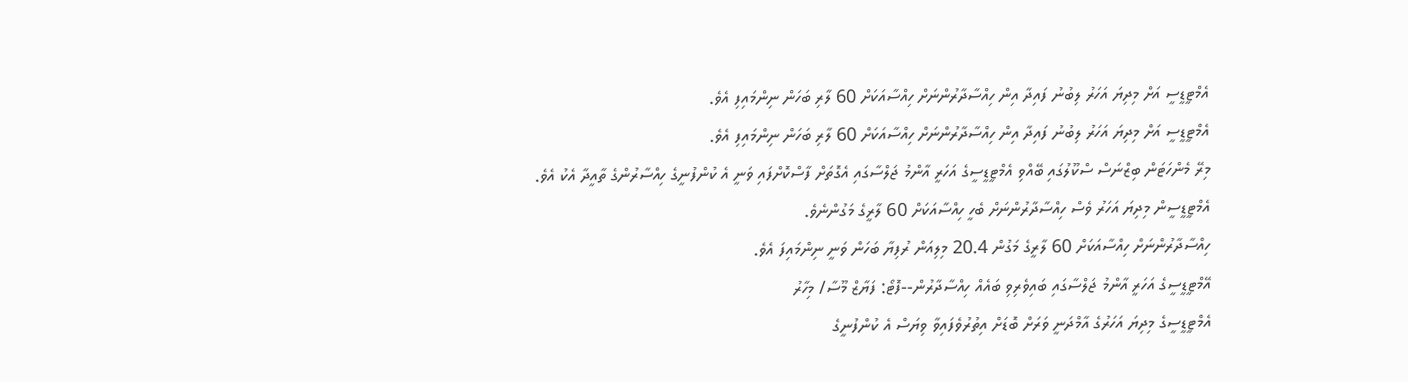އެމްޓީޑީސީ އަށް މިދިޔަ އަހަރު ލިބުނު ފައިދާ އިން ހިއްސާދާރުންނަށް ހިއްސާއަކަށް 60 ލާރި ބަހަން ނިންމައިފި އެވެ.
އެމްޓީޑީސީ އަށް މިދިޔަ އަހަރު ލިބުނު ފައިދާ އިން ހިއްސާދާރުންނަށް ހިއްސާއަކަށް 60 ލާރި ބަހަން ނިންމައިފި އެވެ.
މިރޭ މެންހަޓަން ބިޒްނަސް ސްކޫލުގައި ބޭއްވި އެމްޓީޑީސީގެ އަހަރީ އާންމު ޖަލްސާގައި އެގޮތަށް ފާސްކޮށްފައި ވަނީ އެ ކުންފުނީގެ ހިއްސާރުންގެ ތާއީދާ އެކު އެވެ.
އެމްޓީޑީސީން މިދިޔަ އަހަރު ވެސް ހިއްސާދާރުންނަށް ބެހީ ހިއްސާއަކަށް 60 ލާރީގެ މަގުންނެވެ.
ހިއްސާދާރުންނަށް ހިއްސާއަކަށް 60 ލާރީގެ މަގުން 20.4 މިލިއަން ރުފިޔާ ބަހަން ވަނީ ނިންމައިފަ އެވެ.
އޭމްޓީޑީސީގެ އަހަރީ އާންމު ޖަލްސާގައި ބައިވެރިވި ބައެއް ހިއްސާދާރުން--ފޮޓޯ: ފަޔާޒް މޫސާ/ މިހާރު
އެމްޓީޑީސީގެ މިދިޔަ އަހަރުގެ އާމްދަނީ ވަރަށް ބޮޑަށް އިތުރުވެފައިވާ ވިޔަސް އެ ކުންފުނީގެ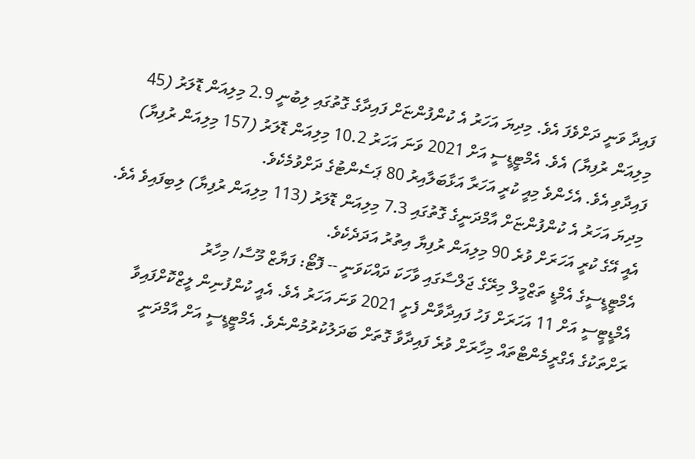ފައިދާ ވަނީ ދަށްވެފަ އެވެ. މިދިޔަ އަހަރު އެ ކުންފުންޏަށް ފައިދާގެ ގޮތުގައި ލިބުނީ 2.9 މިލިއަން ޑޮލަރު (45 މިލިއަން ރުފިޔާ) އެވެ. އެމްޓީޑީސީ އަށް 2021 ވަނަ އަހަރު 10.2 މިލިއަން ޑޮލަރު (157 މިލިއަން ރުފިޔާ) ފައިދާވި އެވެ. އެހެންވެ މިއީ ކުރީ އަހަރާ އަޅާބަލާއިރު 80 ޕަސެންޓުގެ ދަށްވުމެކެވެ.
މިދިޔަ އަހަރު އެ ކުންފުންޏަށް އާމްދަނީގެ ގޮތުގައި 7.3 މިލިއަން ޑޮލަރު (113 މިލިއަން ރުފިޔާ) ލިބިފައިވެ އެވެ. އެއީ އޭގެ ކުރީ އަހަރަށް ވުރެ 90 މިލިއަން ރުފިޔާ އިތުރު އަދަދެކެވެ.
އެމްޓީޑީސީގެ އެމްޑީ ތަޒްމީލް މިރޭގެ ޖަލްސާގައި ވާހަކަ ދައްކަވަނީ -- ފޮޓޯ: ފަޔާޒް މޫސާ/ މިހާރު
އެމްޑީޓީސީ އަށް 11 އަހަރަށް ފަހު ފައިދާވާން ފެށީ 2021 ވަނަ އަހަރު އެވެ. އެއީ ކުންފުނިން ލީޒްކޮށްފައިވާ ރަށްތަކުގެ އެގްރީމެންޓްތައް މިހާރަށް ވުރެ ފައިދާވާ ގޮތަށް ބަދަލުކުރުމުންނެވެ. އެމްޓީޑީސީ އަށް އާމްދަނީ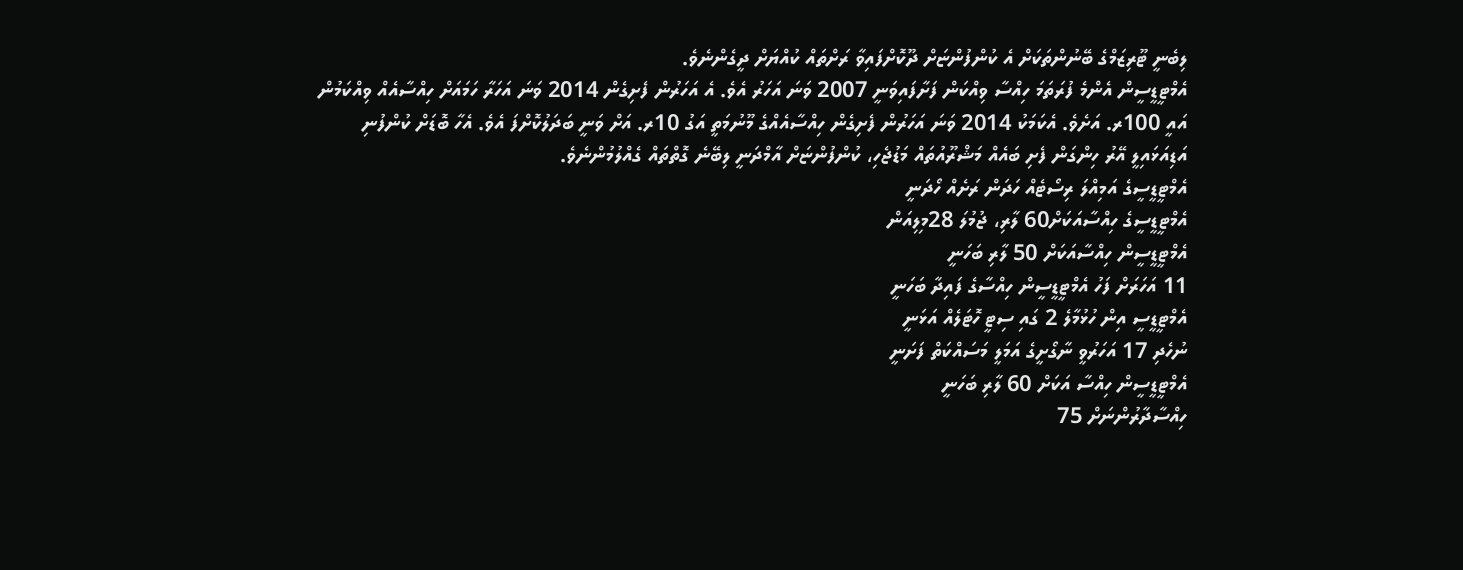ލިބެނީ ޓޫރިޒަމްގެ ބޭނުންތަކަށް އެ ކުންފުންޏަށް ދޫކޮށްފައިވާ ރަށްތައް ކުއްޔަށް ދީގެންނެވެ.
އެމްޓީޑީސީން އެންމެ ފުރަތަމަ ހިއްސާ ވިއްކަން ފަށާފައިވަނީ 2007 ވަނަ އަހަރު އެވެ. އެ އަހަރުން ފެށިގެން 2014 ވަނަ އަހަރާ ހަމައަށް ހިއްސާއެއް ވިއްކަމުން އައީ 100ރ. އަށެވެ. އެކަމަކު 2014 ވަނަ އަހަރުން ފެށިގެން ހިއްސާއެއްގެ މޫނުމަތީ އަގު 10ރ. އަށް ވަނީ ބަދަލުކޮށްފަ އެވެ. އެހާ ބޮޑަށް ކުންފުނި އަޑިއަޅައިލީ އޭރު ހިންގަން ފެށި ބައެއް މަޝްރޫއުތައް މަޑުޖެހި، ކުންފުންޏަށް އާމްދަނީ ލިބޭނެ ގޮތްތައް ގެއްލުމުންނެވެ.
އެމްޓީޑީސީގެ އަމިއްލަ ރިސޯޓެއް ހަދަން ރަށެއް ހޯދަނީ
އެމްޓީޑީސީގެ ހިއްސާއަކަށް60 ލާރި، ޖުމުލަ 28މިލިއަން
އެމްޓީޑީސީން ހިއްސާއަކަށް 50 ލާރި ބަހަނީ
11 އަހަރަށް ފަހު އެމްޓީޑީސީން ހިއްސާގެ ފައިދާ ބަހަނީ
އެމްޓީޑީސީ އިން ހުޅުމާލެ 2 ގައި ސިޓީ ހޮޓަލެއް އަޅަނީ
ނުހެދި 17 އަހަރުވީ ނާގޯށީގެ އަމަލީ މަސައްކަތް ފަށަނީ
އެމްޓީޑީސީން ހިއްސާ އަކަށް 60 ލާރި ބަހަނީ
ހިއްސާދާރުންނަށް 75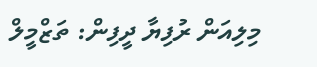މިލިއަން ރުފިޔާ ދީފިން: ތަޒްމީލް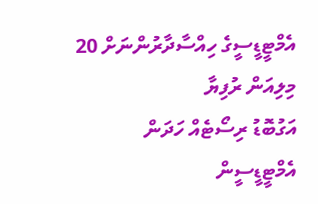އެމްޓީޑީސީގެ ހިއްސާދާރުންނަށް 20 މިލިއަން ރުފިޔާ
އަގުބޮޑު ރިސޯޓެއް ހަދަން އެމްޓީޑީސީން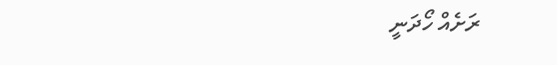ރަށެއް ހޯދަނީ